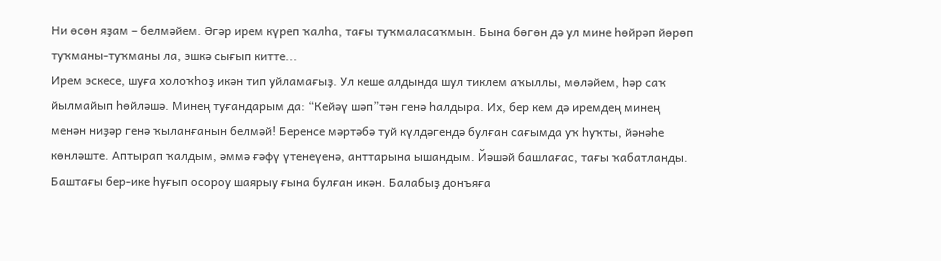Ни өсөн яҙам – белмәйем. Әгәр ирем күреп ҡалһа, тағы туҡмаласаҡмын. Бына бөгөн дә ул мине һөйрәп йөрөп туҡманы-туҡманы ла, эшкә сығып китте...
Ирем эскесе, шуға холоҡһоҙ икән тип уйламағыҙ. Ул кеше алдында шул тиклем аҡыллы, мөләйем, һәр саҡ йылмайып һөйләшә. Минең туғандарым да: “Кейәү шәп”тән генә һалдыра. Их, бер кем дә иремдең минең менән ниҙәр генә ҡыланғанын белмәй! Беренсе мәртәбә туй күлдәгендә булған сағымда уҡ һуҡты, йәнәһе көнләште. Аптырап ҡалдым, әммә ғәфү үтенеүенә, анттарына ышандым. Йәшәй башлағас, тағы ҡабатланды. Баштағы бер-ике һуғып осороу шаярыу ғына булған икән. Балабыҙ донъяға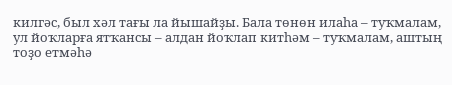килгәс, был хәл тағы ла йышайҙы. Бала төнөн илаһа – туҡмалам, ул йоҡларға ятҡансы – алдан йоҡлап китһәм – туҡмалам, аштың тоҙо етмәһә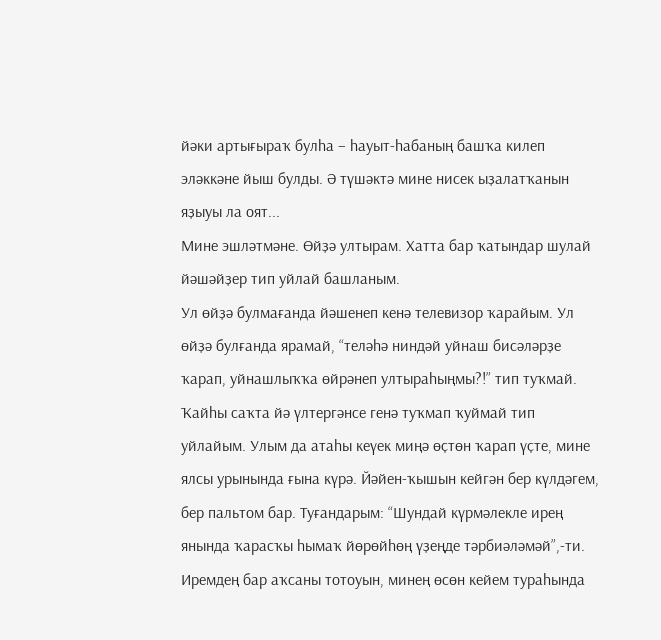йәки артығыраҡ булһа – һауыт-һабаның башҡа килеп эләккәне йыш булды. Ә түшәктә мине нисек ыҙалатҡанын яҙыуы ла оят...
Мине эшләтмәне. Өйҙә ултырам. Хатта бар ҡатындар шулай йәшәйҙер тип уйлай башланым.
Ул өйҙә булмағанда йәшенеп кенә телевизор ҡарайым. Ул өйҙә булғанда ярамай, “теләһә ниндәй уйнаш бисәләрҙе ҡарап, уйнашлыҡҡа өйрәнеп ултыраһыңмы?!” тип туҡмай.
Ҡайһы саҡта йә үлтергәнсе генә туҡмап ҡуймай тип уйлайым. Улым да атаһы кеүек миңә өҫтөн ҡарап үҫте, мине ялсы урынында ғына күрә. Йәйен-ҡышын кейгән бер күлдәгем, бер пальтом бар. Туғандарым: “Шундай күрмәлекле ирең янында ҡарасҡы һымаҡ йөрөйһөң үҙеңде тәрбиәләмәй”,-ти. Иремдең бар аҡсаны тотоуын, минең өсөн кейем тураһында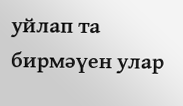уйлап та бирмәүен улар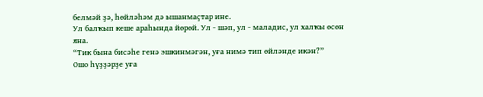белмәй ҙә, һөйләһәм дә ышанмаҫтар ине.
Ул балҡып кеше араһында йөрөй. Ул - шәп, ул - маладис, ул халҡы өсөн яна.
“Тик бына бисәһе генә эшкинмәгән, уға нимә тип өйләнде икән?”
Ошо һүҙҙәрҙе уға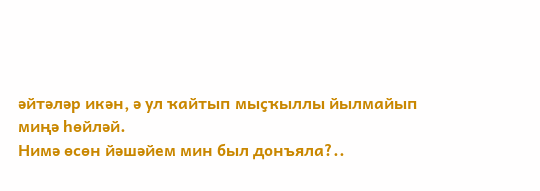әйтәләр икән, ә ул ҡайтып мыҫҡыллы йылмайып миңә һөйләй.
Нимә өсөн йәшәйем мин был донъяла?..